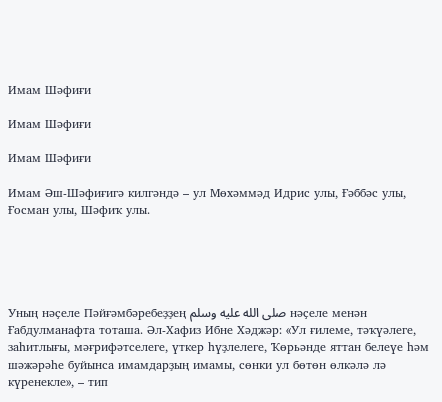Имам Шәфиғи

Имам Шәфиғи

Имам Шәфиғи

Имам Әш-Шәфиғигә килгәндә – ул Мөхәммәд Идрис улы, Ғәббәс улы, Ғосман улы, Шәфиҡ улы.





Уның нәҫеле Пәйғәмбәребеҙҙең صلى الله عليه وسلم нәҫеле менән Ғабдулманафта тоташа. Әл-Хафиз Ибне Хәджәр: «Ул ғилеме, тәҡүәлеге, заһитлығы, мәғрифәтселеге, үткер һүҙлелеге, Ҡөрьәнде яттан белеүе һәм шәжәрәһе буйынса имамдарҙың имамы, сөнки ул бөтөн өлкәлә лә күренекле», – тип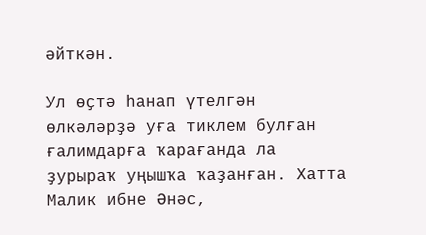әйткән.

Ул өҫтә һанап үтелгән өлкәләрҙә уға тиклем булған ғалимдарға ҡарағанда ла ҙурыраҡ уңышҡа ҡаҙанған. Хатта Малик ибне Әнәс,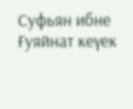Суфьян ибне Ғуяйнат кеүек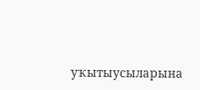уҡытыусыларына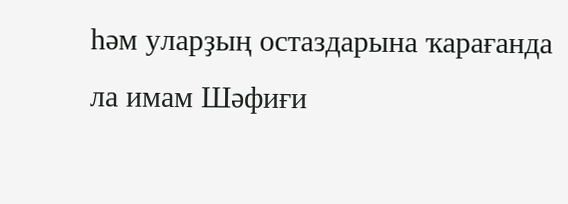һәм уларҙың остаздарына ҡарағанда ла имам Шәфиғи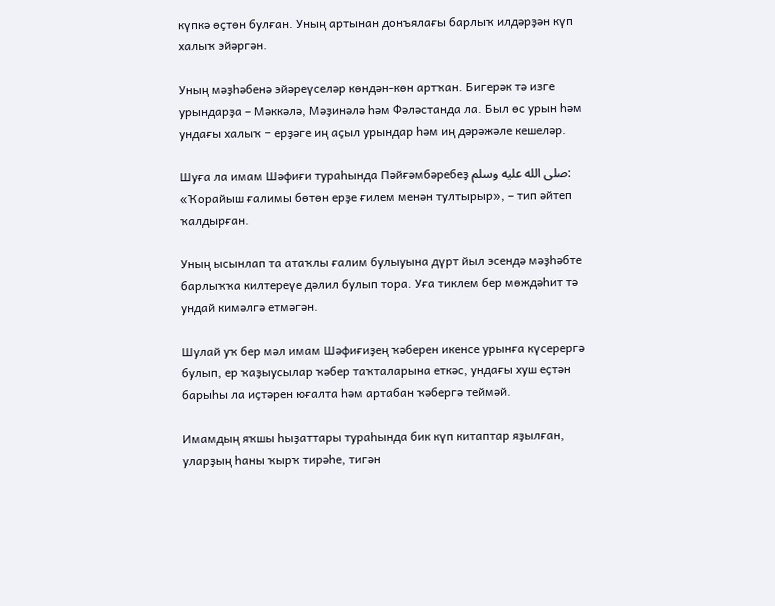күпкә өҫтөн булған. Уның артынан донъялағы барлыҡ илдәрҙән күп халыҡ эйәргән.

Уның мәҙһәбенә эйәреүселәр көндән-көн артҡан. Бигерәк тә изге урындарҙа – Мәккәлә, Мәҙинәлә һәм Фәләстанда ла. Был өс урын һәм ундағы халыҡ − ерҙәге иң аҫыл урындар һәм иң дәрәжәле кешеләр.

Шуға ла имам Шәфиғи тураһында Пәйғәмбәребеҙ صلى الله عليه وسلم: «Ҡорайыш ғалимы бөтөн ерҙе ғилем менән тултырыр», – тип әйтеп ҡалдырған.

Уның ысынлап та атаҡлы ғалим булыуына дүрт йыл эсендә мәҙһәбте барлыҡҡа килтереүе дәлил булып тора. Уға тиклем бер мөждәһит тә ундай кимәлгә етмәгән.

Шулай уҡ бер мәл имам Шәфиғиҙең ҡәберен икенсе урынға күсерергә булып, ер ҡаҙыусылар ҡәбер таҡталарына еткәс, ундағы хуш еҫтән барыһы ла иҫтәрен юғалта һәм артабан ҡәбергә теймәй.

Имамдың яҡшы һыҙаттары тураһында бик күп китаптар яҙылған, уларҙың һаны ҡырҡ тирәһе, тигән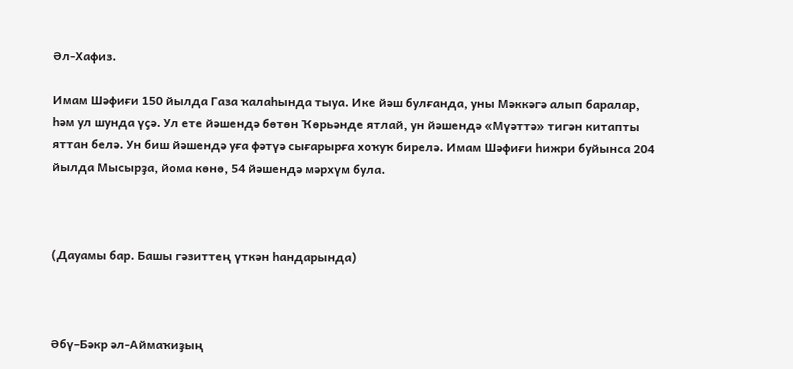Әл-Хафиз.

Имам Шәфиғи 150 йылда Газа ҡалаһында тыуа. Ике йәш булғанда, уны Мәккәгә алып баралар, һәм ул шунда үҫә. Ул ете йәшендә бөтөн Ҡөрьәнде ятлай, ун йәшендә «Мүәттә» тигән китапты яттан белә. Ун биш йәшендә уға фәтүә сығарырға хоҡуҡ бирелә. Имам Шәфиғи һижри буйынса 204 йылда Мысырҙа, йома көнө, 54 йәшендә мәрхүм була.



(Дауамы бар. Башы гәзиттең үткән һандарында)



Әбү–Бәкр әл-Аймаҡиҙың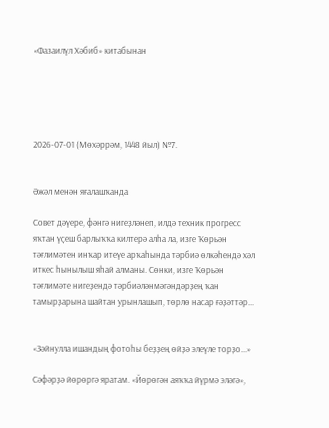«Фазаилүл Хәбиб» китабынан





2026-07-01 (Мөхәррәм, 1448 йыл) №7.


Әжәл менән яғалашҡанда

Совет дәүере, фәнгә нигеҙләнеп, илдә техник прогресс яҡтан үҫеш барлыҡҡа килтерә алһа ла, изге Ҡөрьән тәғлимәтен инҡар итеүе арҡаһында тәрбиә өлкәһендә хәл иткес һынылыш яһай алманы. Сөнки, изге Ҡөрьән тәғлимәте нигеҙендә тәрбиәләнмәгәндәрҙең ҡан тамырҙарына шайтан урынлашып, төрлө насар ғәҙәттәр...


«Зәйнулла ишандың фотоһы беҙҙең өйҙә элеүле торҙо...»

Сәфәрҙә йөрөргә яратам. «Йөрөгән аяҡҡа йүрмә эләгә»,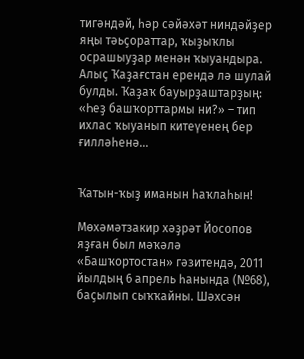тигәндәй, һәр сәйәхәт ниндәйҙер яңы тәьҫораттар, ҡыҙыҡлы осрашыуҙар менән ҡыуандыра. Алыҫ Ҡаҙағстан ерендә лә шулай булды. Ҡаҙаҡ бауырҙаштарҙың: «Һеҙ башҡорттармы ни?» – тип ихлас ҡыуанып китеүенең бер ғилләһенә...


Ҡатын-ҡыҙ иманын һаҡлаһын!

Мөхәмәтзакир хәҙрәт Йосопов яҙған был мәҡәлә «Башҡортостан» гәзитендә, 2011 йылдың 6 апрель һанында (№68), баҫылып сыҡҡайны. Шәхсән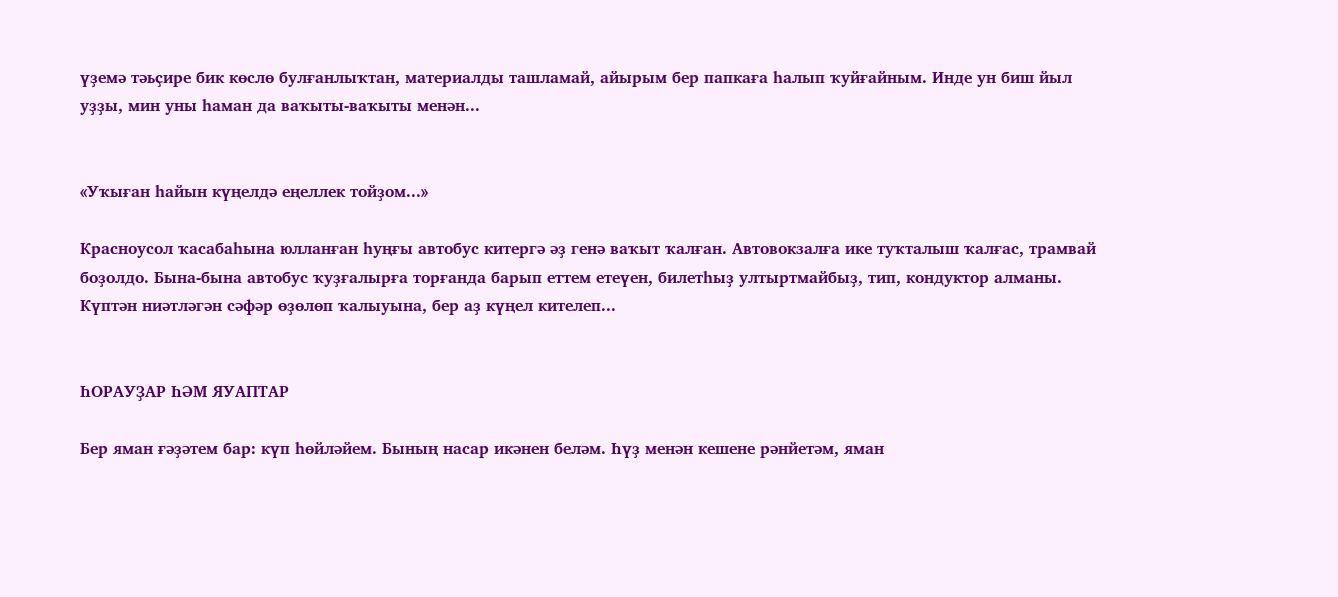үҙемә тәьҫире бик көслө булғанлыҡтан, материалды ташламай, айырым бер папкаға һалып ҡуйғайным. Инде ун биш йыл уҙҙы, мин уны һаман да ваҡыты-ваҡыты менән...


«Уҡыған һайын күңелдә еңеллек тойҙом...»

Красноусол ҡасабаһына юлланған һуңғы автобус китергә әҙ генә ваҡыт ҡалған. Автовокзалға ике туҡталыш ҡалғас, трамвай боҙолдо. Бына-бына автобус ҡуҙғалырға торғанда барып еттем етеүен, билетһыҙ ултыртмайбыҙ, тип, кондуктор алманы.   Күптән ниәтләгән сәфәр өҙөлөп ҡалыуына, бер аҙ күңел кителеп...


ҺОРАУҘАР ҺӘМ ЯУАПТАР

Бер яман ғәҙәтем бар: күп һөйләйем. Бының насар икәнен беләм. Һүҙ менән кешене рәнйетәм, яман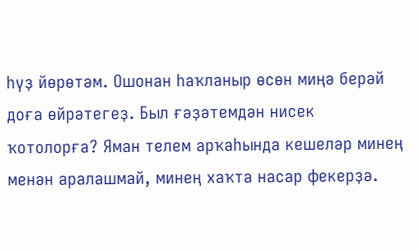һүҙ йөрөтәм. Ошонан һаҡланыр өсөн миңә берәй доға өйрәтегеҙ. Был ғәҙәтемдән нисек ҡотолорға? Яман телем арҡаһында кешеләр минең менән аралашмай, минең хаҡта насар фекерҙә.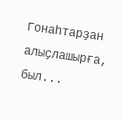Гонаһтарҙан алыҫлашырға, был...